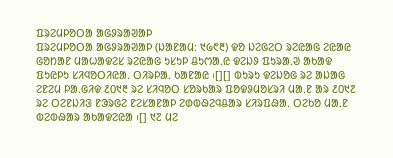ᱯᱨᱮᱢᱞᱚᱛᱟ ᱟᱜᱽᱨᱟᱣᱟᱞ
ᱯᱨᱮᱢᱞᱚᱛᱟ ᱟᱜᱽᱨᱟᱣᱟᱞ (ᱡᱟᱱᱟᱢ: ᱑᱙᱖᱓) ᱫᱚ ᱡᱮᱜᱮᱛ ᱨᱮᱭᱟᱜ ᱮᱭᱟᱭ ᱜᱚᱴᱟᱱ ᱢᱟᱦᱟᱫᱮᱥ ᱨᱮᱭᱟᱜ ᱩᱥᱩᱞ ᱪᱩᱬᱟᱹᱭ ᱫᱮᱡᱽ ᱯᱩᱨᱟᱹᱣ ᱟᱠᱟᱫ ᱯᱩᱭᱞᱩ ᱥᱤᱧᱚᱛᱤᱭᱟᱹ ᱛᱤᱨᱞᱟᱹ ᱠᱟᱱᱟᱭ ᱾[][] ᱵᱩᱨᱩ ᱫᱮᱡᱚᱜ ᱨᱮ ᱟᱡᱟᱜ ᱮᱱᱮᱢ ᱞᱟᱹᱜᱤᱫ ᱒᱐᱑᱓ ᱨᱮ ᱥᱤᱧᱚᱛ ᱥᱚᱨᱠᱟᱨ ᱯᱚᱫᱽᱢᱚᱥᱨᱤ ᱢᱟᱹᱱ ᱟᱨ ᱒᱐᱑᱗ ᱨᱮ ᱛᱮᱱᱡᱤᱝ ᱱᱳᱨᱜᱮ ᱱᱮᱥᱟᱱᱟᱞ ᱮᱰᱵᱷᱮᱧᱪᱟᱨ ᱥᱤᱨᱯᱷᱟᱹ ᱛᱮᱠᱚ ᱢᱟᱹᱱ ᱵᱮᱵᱷᱟᱨ ᱟᱠᱟᱫᱮᱭᱟ ᱾[] ᱑᱗ ᱢᱮ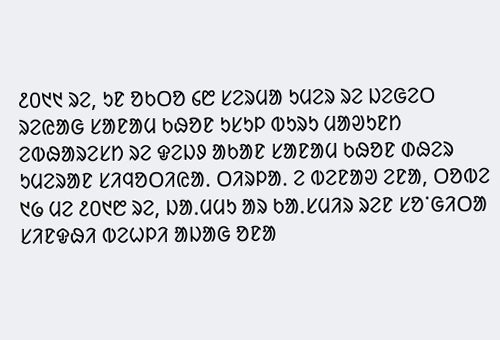᱒᱐᱑᱑ ᱨᱮ, ᱩᱱ ᱚᱠᱛᱚ ᱔᱘ ᱥᱮᱨᱢᱟ ᱩᱢᱮᱨ ᱨᱮ ᱡᱮᱜᱮᱛ ᱨᱮᱭᱟᱜ ᱥᱟᱱᱟᱢ ᱠᱷᱚᱱ ᱩᱥᱩᱞ ᱵᱩᱨᱩ ᱢᱟᱣᱩᱱᱴ ᱮᱵᱷᱟᱨᱮᱥᱴ ᱨᱮ ᱫᱮᱡᱽ ᱟᱠᱟᱱ ᱥᱟᱱᱟᱢ ᱠᱷᱚᱱ ᱰᱷᱮᱨ ᱩᱢᱮᱨᱟᱱ ᱥᱤᱧᱚᱛᱤᱭᱟᱹ ᱛᱤᱨᱞᱟᱹ ᱮ ᱵᱮᱱᱟᱣ ᱮᱱᱟ, ᱛᱚᱵᱮ ᱑᱙ ᱢᱮ ᱒᱐᱑᱘ ᱨᱮ, ᱡᱟᱹᱢᱢᱩ ᱟᱨ ᱠᱟᱹᱥᱢᱤᱨ ᱨᱮᱱ ᱥᱚᱸᱜᱤᱛᱟ ᱥᱤᱱᱫᱷᱤ ᱵᱮᱦᱞᱤ ᱟᱡᱟᱜ ᱚᱱᱟ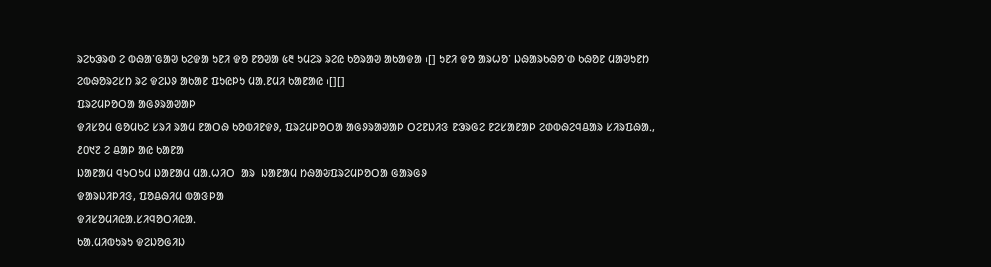ᱨᱮᱠᱳᱨᱰ ᱮ ᱵᱷᱟᱸᱜᱟᱣ ᱠᱮᱫᱟ ᱩᱱᱤ ᱫᱚ ᱱᱚᱣᱟ ᱕᱓ ᱩᱢᱮᱨ ᱨᱮᱭ ᱠᱚᱨᱟᱣ ᱟᱠᱟᱫᱟ ᱾[] ᱩᱱᱤ ᱫᱚ ᱟᱨᱦᱚᱸ ᱡᱷᱟᱨᱠᱷᱚᱸᱰ ᱠᱷᱚᱱ ᱢᱟᱣᱩᱱᱴ ᱮᱵᱷᱚᱨᱮᱥᱴ ᱨᱮ ᱫᱮᱡᱽ ᱟᱠᱟᱱ ᱯᱩᱭᱞᱩ ᱢᱟᱹᱱᱢᱤ ᱠᱟᱱᱟᱭ ᱾[][]
ᱯᱨᱮᱢᱞᱚᱛᱟ ᱟᱜᱽᱨᱟᱣᱟᱞ
ᱫᱤᱥᱚᱢ ᱜᱚᱢᱠᱮ ᱥᱨᱤ ᱨᱟᱢ ᱱᱟᱛᱷ ᱠᱚᱵᱤᱱᱫᱽ, ᱯᱨᱮᱢᱞᱚᱛᱟ ᱟᱜᱽᱨᱟᱣᱟᱞ ᱛᱮᱱᱡᱤᱝ ᱱᱳᱨᱜᱮ ᱱᱮᱥᱟᱱᱟᱞ ᱮᱰᱵᱷᱮᱧᱪᱟᱨ ᱥᱤᱨᱯᱷᱟᱹ, ᱒᱐᱑᱗ ᱮ ᱪᱟᱞ ᱟᱭ ᱠᱟᱱᱟ
ᱡᱟᱱᱟᱢ ᱧᱩᱛᱩᱢ ᱡᱟᱱᱟᱢ ᱢᱟᱹᱦᱤᱛ  ᱟᱨ  ᱡᱟᱱᱟᱢ ᱴᱷᱟᱶᱯᱨᱮᱢᱞᱚᱛᱟ ᱜᱟᱨᱜᱽ
ᱫᱟᱨᱡᱤᱞᱤᱝ, ᱯᱚᱪᱷᱤᱢ ᱵᱟᱝᱞᱟ
ᱫᱤᱥᱚᱢᱤᱭᱟᱹᱥᱤᱧᱚᱛᱤᱭᱟᱹ
ᱠᱟᱹᱢᱤᱵᱩᱨᱩ ᱫᱮᱡᱚᱜᱤᱡ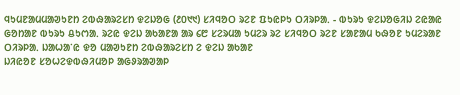ᱧᱩᱢᱱᱟᱢᱢᱟᱣᱩᱱᱴ ᱮᱵᱷᱟᱨᱮᱥᱴ ᱫᱮᱡᱚᱜ (᱒᱐᱑᱑) ᱥᱤᱧᱚᱛ ᱨᱮᱱ ᱯᱩᱭᱞᱩ ᱛᱤᱨᱞᱟᱹ - ᱵᱩᱨᱩ ᱫᱮᱡᱚᱜᱤᱡ ᱮᱭᱟᱭ ᱜᱚᱴᱟᱱ ᱵᱩᱨᱩ ᱪᱩᱬᱟᱹ ᱨᱮᱭ ᱫᱮᱡ ᱟᱠᱟᱱᱟ ᱟᱨ ᱔᱘ ᱥᱮᱨᱢᱟ ᱩᱢᱮᱨ ᱨᱮ ᱥᱤᱧᱚᱛ ᱨᱮᱱ ᱥᱟᱱᱟᱢ ᱠᱷᱚᱱ ᱩᱢᱮᱨᱟᱱ ᱛᱤᱨᱞᱟᱹ ᱡᱟᱦᱟᱸᱭ ᱫᱚ ᱢᱟᱣᱩᱱᱴ ᱮᱵᱷᱟᱨᱮᱥᱴ ᱮ ᱫᱮᱡ ᱟᱠᱟᱱ
ᱡᱤᱭᱚᱱ ᱥᱚᱦᱮᱫᱵᱷᱤᱢᱚᱞ ᱟᱜᱽᱨᱟᱣᱟᱞ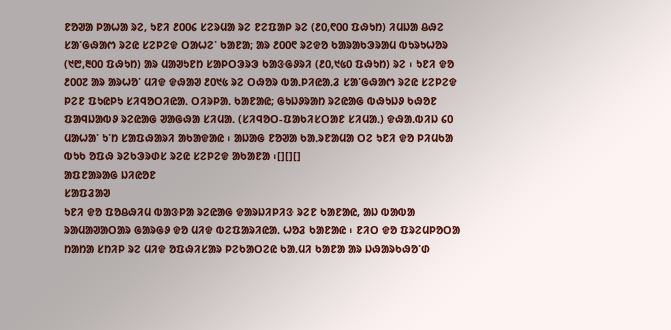ᱱᱚᱣᱟ ᱞᱟᱦᱟ ᱨᱮ, ᱩᱱᱤ ᱒᱐᱐᱔ ᱥᱮᱨᱢᱟ ᱨᱮ ᱱᱮᱯᱟᱞ ᱨᱮ (᱒᱐,᱖᱐᱐ ᱯᱷᱩᱴ) ᱤᱢᱡᱟ ᱪᱷᱮ ᱥᱟᱸᱜᱷᱟᱬ ᱨᱮᱭ ᱥᱮᱞᱮᱫ ᱛᱟᱦᱮᱸ ᱠᱟᱱᱟ; ᱟᱨ ᱒᱐᱐᱖ ᱨᱮᱫᱚ ᱠᱟᱨᱟᱠᱳᱨᱟᱢ ᱵᱩᱨᱩᱦᱚᱨ (᱑᱘,᱓᱐᱐ ᱯᱷᱩᱴ) ᱟᱨ ᱢᱟᱣᱩᱱᱴ ᱥᱟᱞᱛᱳᱨᱳ ᱠᱟᱝᱜᱽᱨᱤ (᱒᱐,᱑᱕᱐ ᱯᱷᱩᱴ) ᱨᱮ ᱾ ᱩᱱᱤ ᱫᱚ ᱒᱐᱐᱗ ᱟᱨ ᱟᱨᱦᱚᱸ ᱢᱤᱫ ᱫᱷᱟᱣ ᱒᱐᱑᱕ ᱨᱮ ᱛᱷᱚᱨ ᱵᱟᱹᱞᱤᱭᱟᱹᱲ ᱥᱟᱸᱜᱷᱟᱬ ᱨᱮᱭ ᱥᱮᱞᱮᱫ ᱞᱮᱱ ᱯᱩᱭᱞᱩ ᱥᱤᱧᱚᱛᱤᱭᱟᱹ ᱛᱤᱨᱞᱟᱹ ᱠᱟᱱᱟᱭ; ᱜᱩᱡᱽᱨᱟᱴ ᱨᱮᱭᱟᱜ ᱵᱷᱩᱡᱽ ᱠᱷᱚᱱ ᱯᱟᱧᱡᱟᱵᱽ ᱨᱮᱭᱟᱜ ᱣᱟᱜᱷᱟ ᱥᱤᱢᱟᱹ (ᱥᱤᱧᱚᱛ-ᱯᱟᱠᱤᱥᱛᱟᱱ ᱥᱤᱢᱟᱹ) ᱫᱷᱟᱹᱵᱤᱡ ᱔᱐ ᱢᱟᱦᱟᱸ ᱩᱸᱴ ᱥᱟᱯᱷᱟᱨᱤ ᱟᱠᱟᱫᱟᱭ ᱾ ᱟᱡᱟᱜ ᱱᱚᱣᱟ ᱠᱟᱹᱨᱱᱟᱢᱟ ᱛᱮ ᱩᱱᱤ ᱫᱚ ᱞᱤᱢᱠᱟ ᱵᱩᱠ ᱚᱯᱷ ᱨᱮᱠᱳᱨᱰᱥ ᱨᱮᱭ ᱥᱮᱞᱮᱫ ᱟᱠᱟᱱᱟ ᱾[][][]
ᱟᱯᱱᱟᱨᱟᱜ ᱡᱤᱭᱚᱱ
ᱥᱟᱯᱲᱟᱣ
ᱩᱱᱤ ᱫᱚ ᱯᱚᱪᱷᱤᱢ ᱵᱟᱝᱞᱟ ᱨᱮᱭᱟᱜ ᱫᱟᱨᱡᱤᱞᱤᱝ ᱨᱮᱱ ᱠᱟᱱᱟᱭ, ᱟᱡ ᱵᱟᱵᱟ ᱨᱟᱢᱟᱣᱟᱛᱟᱨ ᱜᱟᱨᱜᱽ ᱫᱚ ᱢᱤᱫ ᱵᱮᱯᱟᱨᱤᱭᱟᱹ ᱦᱚᱲ ᱠᱟᱱᱟᱭ ᱾ ᱱᱤᱛ ᱫᱚ ᱯᱨᱮᱢᱞᱚᱛᱟ ᱴᱟᱴᱟ ᱥᱴᱤᱞ ᱨᱮ ᱢᱤᱫ ᱚᱯᱷᱤᱥᱟᱨ ᱞᱮᱠᱟᱛᱮᱭ ᱠᱟᱹᱢᱤ ᱠᱟᱱᱟ ᱟᱨ ᱡᱷᱟᱨᱠᱷᱚᱸᱰ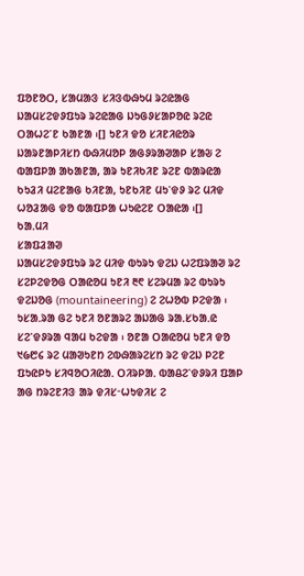ᱯᱚᱱᱚᱛ, ᱥᱟᱢᱟᱝ ᱥᱤᱝᱵᱷᱩᱢ ᱨᱮᱭᱟᱜ ᱡᱟᱢᱥᱮᱫᱽᱯᱩᱨ ᱨᱮᱭᱟᱜ ᱡᱩᱜᱽᱥᱟᱞᱚᱭ ᱨᱮᱭ ᱛᱟᱦᱮᱸᱱ ᱠᱟᱱᱟ ᱾[] ᱩᱱᱤ ᱫᱚ ᱥᱤᱱᱤᱭᱚᱨ ᱡᱟᱨᱱᱟᱞᱤᱥᱴ ᱵᱷᱤᱢᱚᱞ ᱟᱜᱽᱨᱟᱣᱟᱞ ᱥᱟᱶ ᱮ ᱵᱟᱯᱞᱟ ᱟᱠᱟᱱᱟ, ᱟᱨ ᱩᱱᱤᱠᱤᱱ ᱨᱮᱱ ᱵᱟᱨᱭᱟ ᱠᱩᱲᱤ ᱢᱮᱱᱟᱜ ᱠᱤᱱᱟ, ᱩᱱᱠᱤᱱ ᱢᱩᱸᱫᱽ ᱨᱮ ᱢᱤᱫ ᱦᱚᱲᱟᱜ ᱫᱚ ᱵᱟᱯᱞᱟ ᱦᱩᱭᱮᱱ ᱛᱟᱭᱟ ᱾[]
ᱠᱟᱹᱢᱤ
ᱥᱟᱯᱲᱟᱣ
ᱡᱟᱢᱥᱮᱫᱽᱯᱩᱨ ᱨᱮ ᱢᱤᱫ ᱵᱩᱨᱩ ᱫᱮᱡ ᱦᱮᱯᱨᱟᱣ ᱨᱮ ᱥᱮᱞᱮᱫᱚᱜ ᱛᱟᱭᱚᱢ ᱩᱱᱤ ᱓᱖ ᱥᱮᱨᱢᱟ ᱨᱮ ᱵᱩᱨᱩ ᱫᱮᱡᱚᱜ (mountaineering) ᱮ ᱮᱦᱚᱵ ᱞᱮᱫᱟ ᱾ ᱩᱥᱟᱹᱨᱟ ᱜᱮ ᱩᱱᱤ ᱚᱱᱟᱨᱮ ᱟᱡᱟᱜ ᱨᱟᱹᱥᱠᱟᱹᱭ ᱥᱮᱸᱫᱽᱨᱟ ᱧᱟᱢ ᱠᱮᱫᱟ ᱾ ᱚᱱᱟ ᱛᱟᱭᱚᱢ ᱩᱱᱤ ᱫᱚ ᱑᱙᱘᱔ ᱨᱮ ᱢᱟᱣᱩᱱᱴ ᱮᱵᱷᱟᱨᱮᱥᱴ ᱨᱮ ᱫᱮᱡ ᱞᱮᱱ ᱯᱩᱭᱞᱩ ᱥᱤᱧᱚᱛᱤᱭᱟᱹ ᱛᱤᱨᱞᱟᱹ ᱵᱟᱪᱮᱸᱫᱽᱨᱤ ᱯᱟᱞ ᱟᱜ ᱴᱨᱮᱱᱤᱝ ᱟᱨ ᱫᱤᱥᱼᱦᱩᱫᱤᱥ ᱮ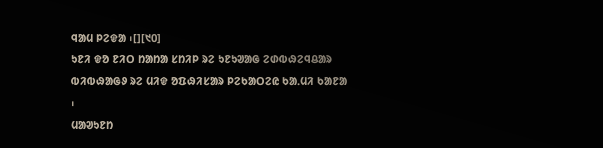ᱧᱟᱢ ᱞᱮᱫᱟ ᱾[][᱑᱐]
ᱩᱱᱤ ᱫᱚ ᱱᱤᱛ ᱴᱟᱴᱟ ᱥᱴᱤᱞ ᱨᱮ ᱩᱱᱩᱣᱟᱜ ᱮᱰᱵᱷᱮᱧᱪᱟᱨ ᱵᱤᱵᱷᱟᱜᱽ ᱨᱮ ᱢᱤᱫ ᱚᱯᱷᱤᱥᱟᱨ ᱞᱮᱠᱟᱛᱮᱭ ᱠᱟᱹᱢᱤ ᱠᱟᱱᱟ ᱾
ᱢᱟᱣᱩᱱᱴ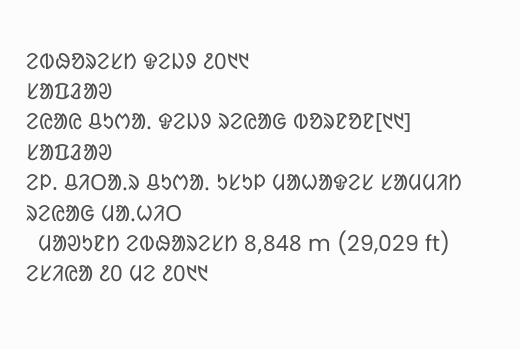ᱮᱵᱷᱚᱨᱮᱥᱴ ᱫᱮᱡᱽ ᱒᱐᱑᱑
ᱥᱟᱯᱲᱟᱣ
ᱮᱭᱟᱭ ᱪᱩᱬᱟᱹ ᱫᱮᱡᱽ ᱨᱮᱭᱟᱜ ᱵᱚᱨᱱᱚᱱ[᱑᱑]
ᱥᱟᱯᱲᱟᱣ
ᱮᱞ. ᱪᱤᱛᱟᱹᱨ ᱪᱩᱬᱟᱹ ᱩᱥᱩᱞ ᱢᱟᱦᱟᱫᱮᱥ ᱥᱟᱢᱢᱤᱴ ᱨᱮᱭᱟᱜ ᱢᱟᱹᱦᱤᱛ
  ᱢᱟᱣᱩᱱᱴ ᱮᱵᱷᱟᱨᱮᱥᱴ 8,848 m (29,029 ft) ᱮᱥᱤᱭᱟ ᱒᱐ ᱢᱮ ᱒᱐᱑᱑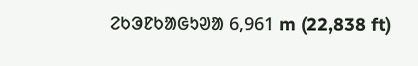ᱮᱠᱳᱱᱠᱟᱜᱩᱣᱟ 6,961 m (22,838 ft)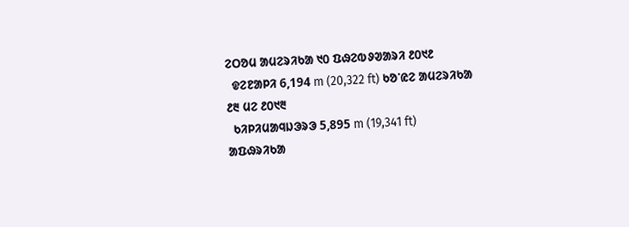ᱮᱛᱚᱢ ᱟᱢᱮᱨᱤᱠᱟ ᱑᱐ ᱯᱷᱮᱵᱽᱣᱟᱨᱤ ᱒᱐᱑᱒
  ᱫᱮᱱᱟᱞᱤ 6,194 m (20,322 ft) ᱠᱚᱸᱭᱮ ᱟᱢᱮᱨᱤᱠᱟ ᱒᱓ ᱢᱮ ᱒᱐᱑᱓
  ᱠᱤᱞᱤᱢᱟᱧᱡᱳᱨᱳ 5,895 m (19,341 ft) ᱟᱯᱷᱨᱤᱠᱟ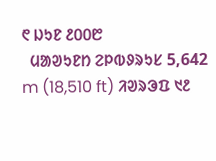᱖ ᱡᱩᱱ ᱒᱐᱐᱘
  ᱢᱟᱣᱩᱱᱴ ᱮᱞᱵᱽᱨᱩᱥ 5,642 m (18,510 ft) ᱤᱣᱨᱳᱯ ᱑᱒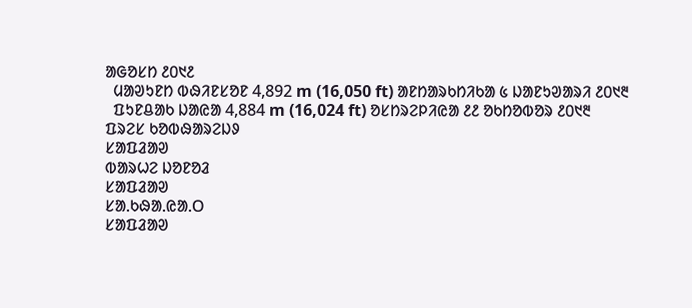ᱟᱜᱚᱥᱴ ᱒᱐᱑᱒
  ᱢᱟᱣᱩᱱᱴ ᱵᱷᱤᱱᱥᱚᱱ 4,892 m (16,050 ft) ᱟᱱᱴᱟᱨᱠᱴᱤᱠᱟ ᱕ ᱡᱟᱱᱩᱣᱟᱨᱤ ᱒᱐᱑᱓
  ᱯᱩᱱᱪᱟᱠ ᱡᱟᱭᱟ 4,884 m (16,024 ft) ᱚᱥᱴᱨᱮᱞᱤᱭᱟ ᱒᱒ ᱚᱠᱴᱚᱵᱚᱨ ᱒᱐᱑᱓
ᱯᱨᱮᱥ ᱠᱚᱵᱷᱟᱨᱮᱡᱽ
ᱥᱟᱯᱲᱟᱣ
ᱵᱟᱨᱦᱮ ᱡᱚᱱᱚᱲ
ᱥᱟᱯᱲᱟᱣ
ᱥᱟᱹᱠᱷᱟᱹᱭᱟᱹᱛ
ᱥᱟᱯᱲᱟᱣ